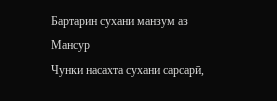Бартарин сухани манзум аз Мансур
Чунки насахта сухани сарсарӣ,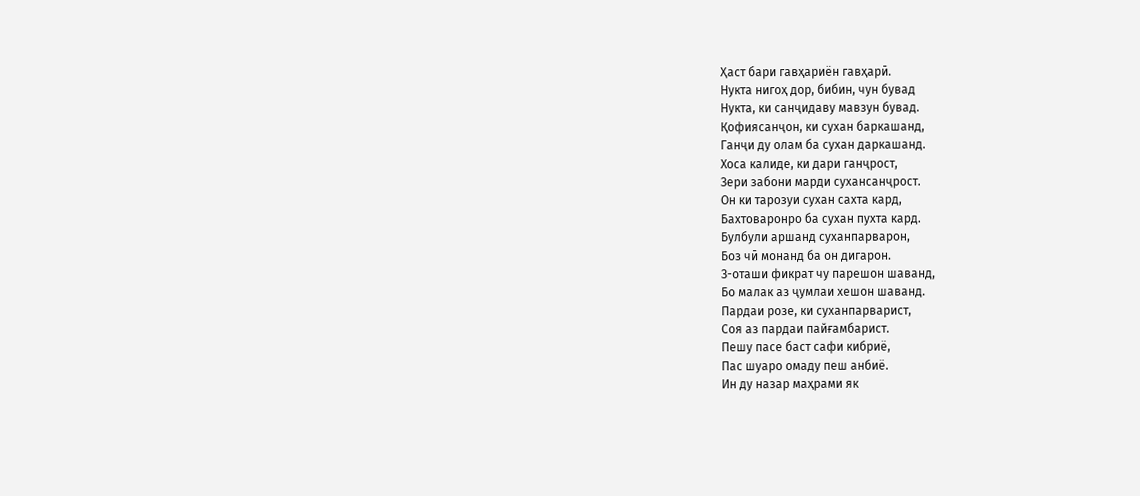Ҳаст бари гавҳариён гавҳарӣ.
Нукта нигоҳ дор, бибин, чун бувад
Нукта, ки санҷидаву мавзун бувад.
Қофиясанҷон, ки сухан баркашанд,
Ганҷи ду олам ба сухан даркашанд.
Хоса калиде, ки дари ганҷрост,
Зери забони марди сухансанҷрост.
Он ки тарозуи сухан сахта кард,
Бахтоваронро ба сухан пухта кард.
Булбули аршанд суханпарварон,
Боз чӣ монанд ба он дигарон.
З-оташи фикрат чу парешон шаванд,
Бо малак аз ҷумлаи хешон шаванд.
Пардаи розе, ки суханпарварист,
Соя аз пардаи пайғамбарист.
Пешу пасе баст сафи кибриё,
Пас шуаро омаду пеш анбиё.
Ин ду назар маҳрами як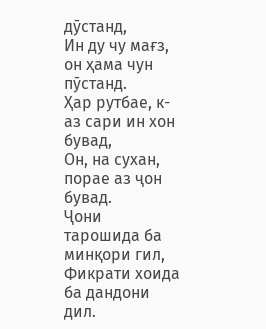дӯстанд,
Ин ду чу мағз, он ҳама чун пӯстанд.
Ҳар рутбае, к-аз сари ин хон бувад,
Он, на сухан, порае аз ҷон бувад.
Ҷони тарошида ба минқори гил,
Фикрати хоида ба дандони дил.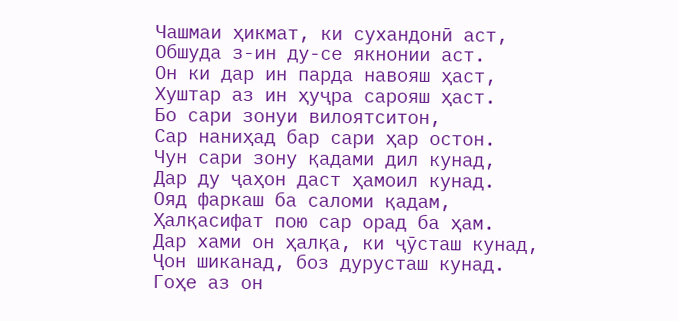Чашмаи ҳикмат, ки сухандонӣ аст,
Обшуда з-ин ду-се якнонии аст.
Он ки дар ин парда навояш ҳаст,
Хуштар аз ин ҳуҷра сарояш ҳаст.
Бо сари зонуи вилоятситон,
Сар наниҳад бар сари ҳар остон.
Чун сари зону қадами дил кунад,
Дар ду ҷаҳон даст ҳамоил кунад.
Ояд фаркаш ба саломи қадам,
Ҳалқасифат пою сар орад ба ҳам.
Дар хами он ҳалқа, ки ҷӯсташ кунад,
Ҷон шиканад, боз дурусташ кунад.
Гоҳе аз он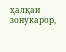ҳалқаи зонукарор,